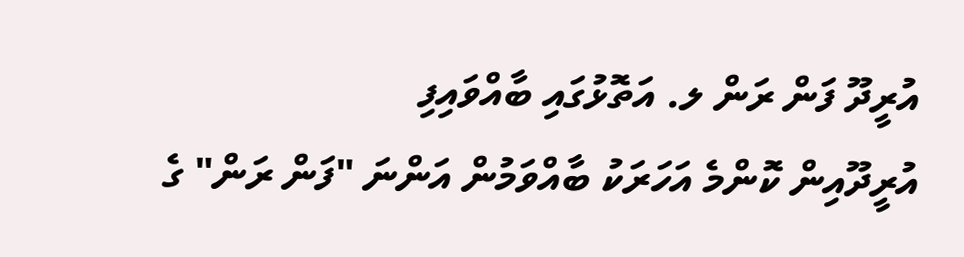އުރީދޫ ފަން ރަން ލ. އަތޮޅުގައި ބާއްވައިފި
އުރީދޫއިން ކޮންމެ އަހަރަކު ބާއްވަމުން އަންނަ "ފަން ރަން" ގެ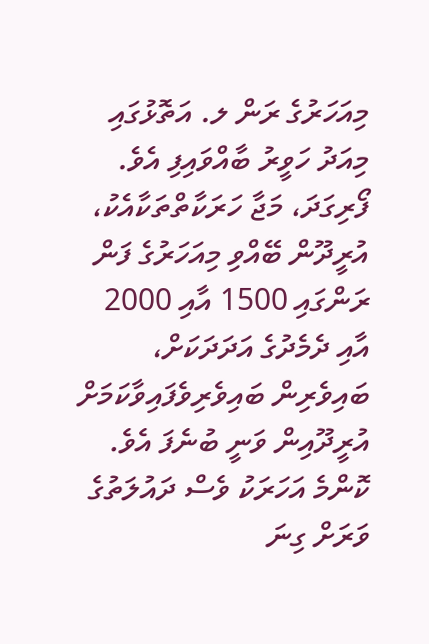މިއަހަރުގެ ރަން ލ. އަތޮޅުގައި މިއަދު ހަވީރު ބާއްވައިފި އެވެ.
ފޯރިގަދަ، މަޖާ ހަރަކާތްތަކާއެކު، އުރީދޫން ބޭއްވި މިއަހަރުގެ ފަން ރަންގައި 1500 އާއި 2000 އާއި ދެމެދުގެ އަދަދަކަށް، ބައިވެރިން ބައިވެރިވެފައިވާކަމަށް އުރީދޫއިން ވަނީ ބުނެފަ އެވެ.
ކޮންމެ އަހަރަކު ވެސް ދައުލަތުގެ ވަރަށް ގިނަ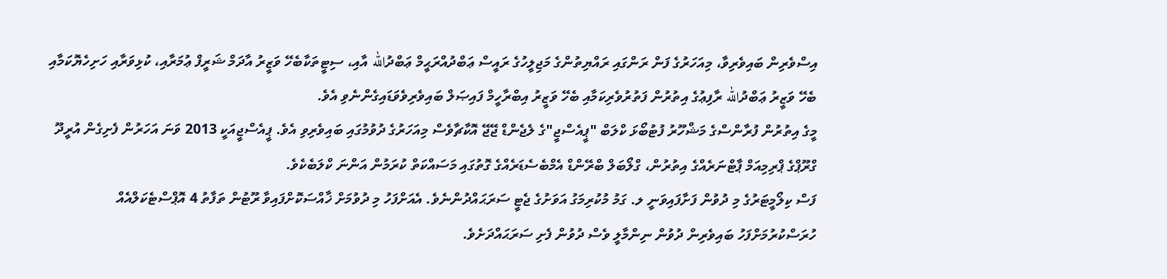އިސްވެރިން ބައިވެރިވާ، މިއަހަރުގެ ފަން ރަންގައި ރައްޔިތުންގެ މަޖިލީހުގެ ރައީސް ޢަބްދުއްރަޙީމް ޢަބްދުالله އާއި، ސިޓީތަކާބެހޭ ވަޒީރު އާދަމް ޝަރީފް ޢުމަރާއި، ކުޅިވަރާއި ހަށިހެޔޮކަމާއި ބެހޭ ވަޒީރު ޢަބްދުالله ރާފިޢުގެ އިތުރުން ފަތުރުވެރިކަމާއި ބެހޭ ވަޒީރު އިބްރާހީމް ފައިޞަލް ބައިވެރިވެވަޑައިގެންނެވި އެވެ.
މީގެ އިތުރުން ފުރާންސްގެ މަޝްހޫރު ފުޓުބޯޅަ ކްލަބް "ޕީއެސްޖީ"ގެ ލެޖެންޑް ޖޭޖޭ އޮކާޗާވެސް މިއަހަރުގެ ދުވުމުގައި ބައިވެރިވި އެވެ. ޕީއެސްޖީއަކީ 2013 ވަނަ އަހަރުން ފެށިގެން އުރީދޫ ގްރޫޕްގެ ޕްރިމިއަމް ޕާޓްނަރެއްގެ އިތުރުން، ގްލޯބަލް ބްރޭންޑް އެމްބެސެޑަރެއްގެ ގޮތުގައި މަސައްކަތް ކުރަމުން އަންނަ ކްލަބެކެވެ.
ފަސް ކިލޯމީޓަރުގެ މި ދުވުން ފަށާފައިވަނީ ލ. ގަމު މުކުރިމަގު އަވަށުގެ ޖެޓީ ސަރަޙައްދުންނެވެ. އެއަށްފަހު މި ދުވުމަށް ޚާއްސަކޮށްފައިވާ ރޫޓުން ތަފާތު 4 އޮޕްސްޓެކަލްއެއް ހުރަސްކުރުމަށްފަހު ބައިވެރިން ދުވުން ނިންމާލީ ވެސް ދުވުން ފެށި ސަރަޙައްދަށެވެ.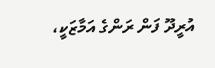އުރީދޫ ފަން ރަންގެ އަމާޒަކީ،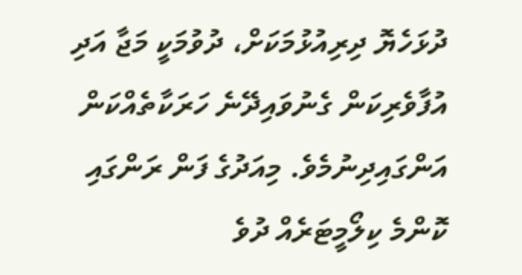ދުޅަހެޔޮ ދިރިއުޅުމަކަށް، ދުވުމަކީ މަޖާ އަދި އުފާވެރިކަން ގެނުވައިދޭނެ ހަރަކާތެއްކަން އަންގައިދިނުމެވެ. މިއަދުގެ ފަން ރަންގައި ކޮންމެ ކިލޯމީޓަރެއް ދުވެ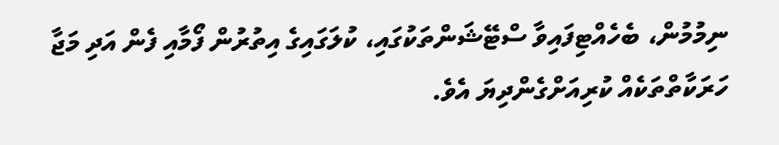ނިމުމުން، ބެހެއްޓިފައިވާ ސްޓޭޝަންތަކުގައި، ކުލަގައިގެ އިތުރުން ފޯމާއި ފެން އަދި މަޖާ ހަރަކާތްތަކެއް ކުރިއަށްގެންދިޔަ އެވެ.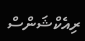ރިއެކްޝަންސް